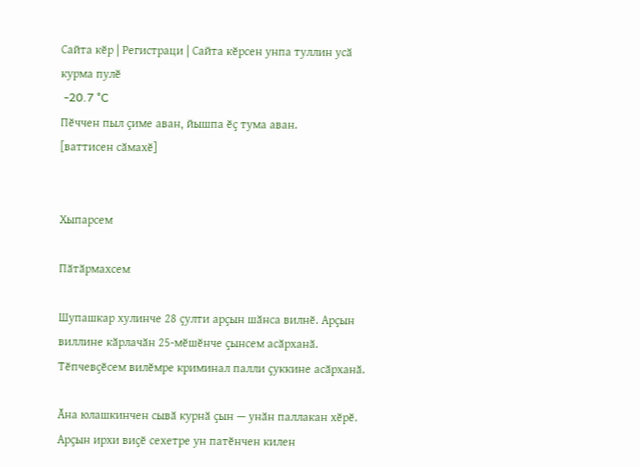Сайта кӗр | Регистраци | Сайта кӗрсен унпа туллин усӑ курма пулӗ
 -20.7 °C
Пӗччен пыл ҫиме аван, йышпа ӗҫ тума аван.
[ваттисен сӑмахӗ]


Хыпарсем

Пӑтӑрмахсем

Шупашкар хулинче 28 ҫулти арҫын шӑнса вилнӗ. Арҫын виллине кӑрлачӑн 25-мӗшӗнче ҫынсем асӑрханӑ. Тӗпчевҫӗсем вилӗмре криминал палли ҫуккине асӑрханӑ.

Ӑна юлашкинчен сывӑ курнӑ ҫын — унӑн паллакан хӗрӗ. Арҫын ирхи виҫӗ сехетре ун патӗнчен килен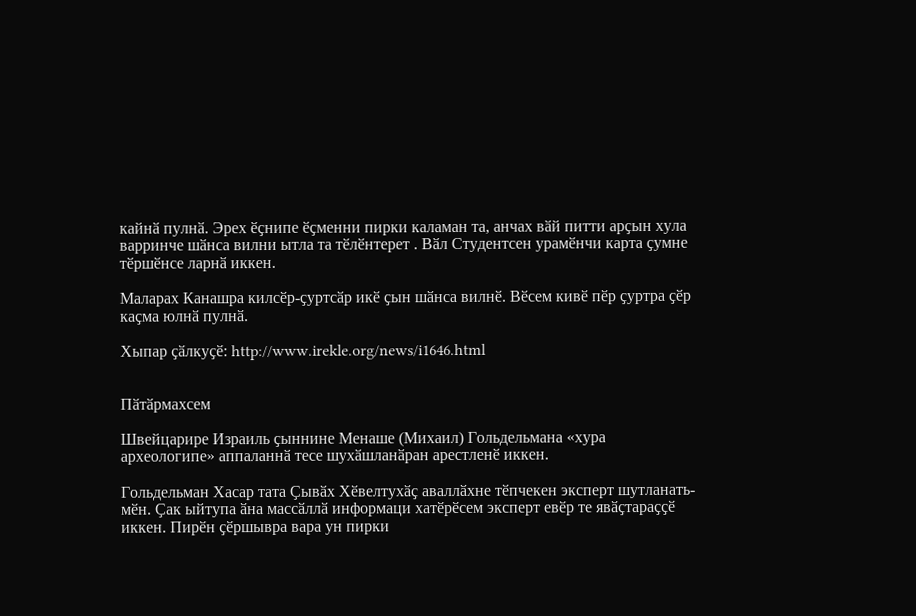кайнӑ пулнӑ. Эрех ӗҫнипе ӗҫменни пирки каламан та, анчах вӑй питти арҫын хула варринче шӑнса вилни ытла та тӗлӗнтерет . Вӑл Студентсен урамӗнчи карта ҫумне тӗршӗнсе ларнӑ иккен.

Маларах Канашра килсӗр-ҫуртсӑр икӗ ҫын шӑнса вилнӗ. Вӗсем кивӗ пӗр ҫуртра ҫӗр каҫма юлнӑ пулнӑ.

Хыпар ҫӑлкуҫӗ: http://www.irekle.org/news/i1646.html


Пӑтӑрмахсем

Швейцарире Израиль ҫыннине Менаше (Михаил) Гольдельмана «хура археологипе» аппаланнӑ тесе шухӑшланӑран арестленӗ иккен.

Гольдельман Хасар тата Ҫывӑх Хӗвелтухӑҫ аваллӑхне тӗпчекен эксперт шутланать-мӗн. Ҫак ыйтупа ӑна массӑллӑ информаци хатӗрӗсем эксперт евӗр те явӑҫтараҫҫӗ иккен. Пирӗн ҫӗршывра вара ун пирки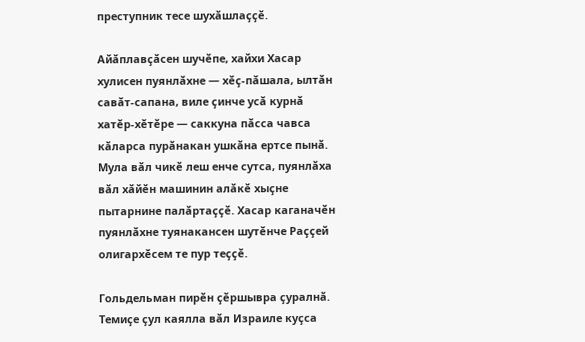преступник тесе шухӑшлаҫҫӗ.

Айӑплавҫӑсен шучӗпе, хайхи Хасар хулисен пуянлӑхне — хӗҫ-пӑшала, ылтӑн савӑт-сапана, виле ҫинче усӑ курнӑ хатӗр-хӗтӗре — саккуна пӑсса чавса кӑларса пурӑнакан ушкӑна ертсе пынӑ. Мула вӑл чикӗ леш енче сутса, пуянлӑха вӑл хӑйӗн машинин алӑкӗ хыҫне пытарнине палӑртаҫҫӗ. Хасар каганачӗн пуянлӑхне туянакансен шутӗнче Раҫҫей олигархӗсем те пур теҫҫӗ.

Гольдельман пирӗн ҫӗршывра ҫуралнӑ. Темиҫе ҫул каялла вӑл Израиле куҫса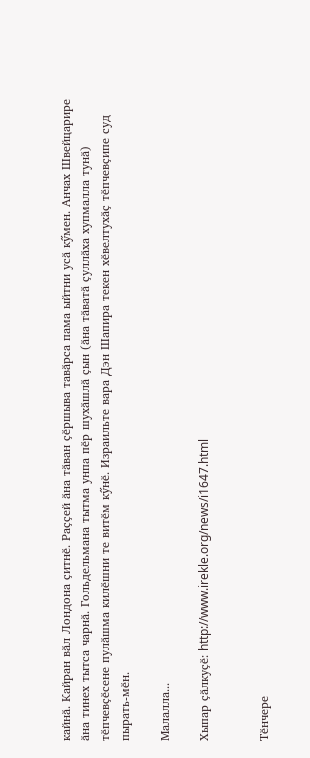кайнӑ. Кайран вӑл Лондона ҫитнӗ. Раҫҫей ӑна тӑван ҫӗршыва тавӑрса пама ыйтни усӑ кӳмен. Анчах Швейцарире ӑна тинех тытса чарнӑ. Гольдельмана тытма унпа пӗр шухӑшлӑ ҫын (ӑна тӑватӑ ҫуллӑха хупмалла тунӑ) тӗпчевҫӗсене пулӑшма килӗшни те витӗм кӳнӗ. Израильте вара Дэн Шапира текен хӗвелтухӑҫ тӗпчевҫипе суд пырать-мӗн.

Малалла...

Хыпар ҫӑлкуҫӗ: http://www.irekle.org/news/i1647.html


Тӗнчере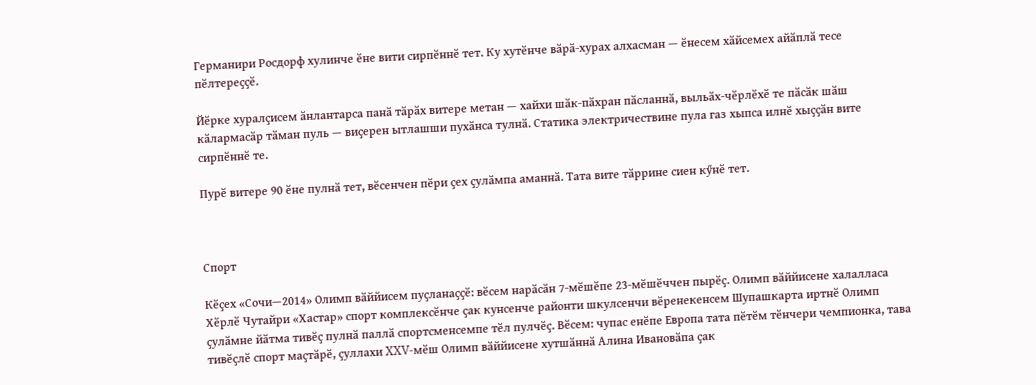Германири Росдорф хулинче ӗне вити сирпӗннӗ тет. Ку хутӗнче вӑрӑ-хурах алхасман — ӗнесем хӑйсемех айӑплӑ тесе пӗлтереҫҫӗ.

Йӗрке хуралҫисем ӑнлантарса панӑ тӑрӑх витере метан — хайхи шӑк-пӑхран пӑсланнӑ, выльӑх-чӗрлӗхӗ те пӑсӑк шӑш кӑлармасӑр тӑман пуль — виҫерен ытлашши пухӑнса тулнӑ. Статика электричествине пула газ хыпса илнӗ хыҫҫӑн вите сирпӗннӗ те.

Пурӗ витере 90 ӗне пулнӑ тет, вӗсенчен пӗри ҫех ҫулӑмпа аманнӑ. Тата вите тӑррине сиен кӳнӗ тет.



Спорт

Кӗҫех «Сочи—2014» Олимп вӑййисем пуҫланаҫҫӗ: вӗсем нарӑсӑн 7-мӗшӗпе 23-мӗшӗччен пырӗҫ. Олимп вӑййисене халалласа Хӗрлӗ Чутайри «Хастар» спорт комплексӗнче ҫак кунсенче районти шкулсенчи вӗренекенсем Шупашкарта иртнӗ Олимп ҫулӑмне йӑтма тивӗҫ пулнӑ паллӑ спортсменсемпе тӗл пулчӗҫ. Вӗсем: чупас енӗпе Европа тата пӗтӗм тӗнчери чемпионка, тава тивӗҫлӗ спорт маҫтӑрӗ, ҫуллахи XXV-мӗш Олимп вӑййисене хутшӑннӑ Алина Ивановӑпа ҫак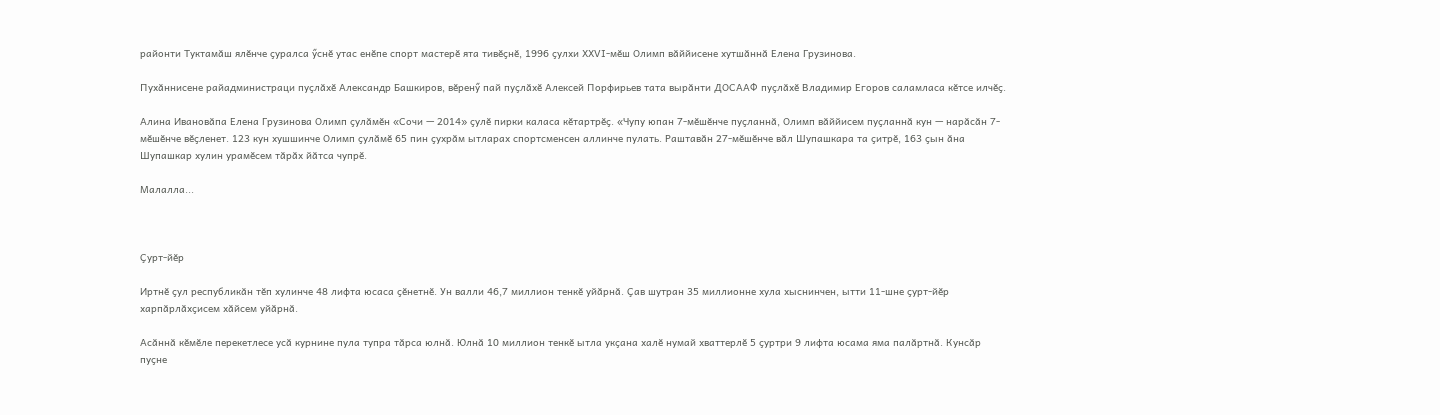районти Туктамӑш ялӗнче ҫуралса ӳснӗ утас енӗпе спорт мастерӗ ята тивӗҫнӗ, 1996 ҫулхи ХХVI-мӗш Олимп вӑййисене хутшӑннӑ Елена Грузинова.

Пухӑннисене райадминистраци пуҫлӑхӗ Александр Башкиров, вӗренӳ пай пуҫлӑхӗ Алексей Порфирьев тата вырӑнти ДОСААФ пуҫлӑхӗ Владимир Егоров саламласа кӗтсе илчӗҫ.

Алина Ивановӑпа Елена Грузинова Олимп ҫулӑмӗн «Сочи — 2014» ҫулӗ пирки каласа кӗтартрӗҫ. «Чупу юпан 7-мӗшӗнче пуҫланнӑ, Олимп вӑййисем пуҫланнӑ кун — нарӑсӑн 7-мӗшӗнче вӗҫленет. 123 кун хушшинче Олимп ҫулӑмӗ 65 пин ҫухрӑм ытларах спортсменсен аллинче пулать. Раштавӑн 27-мӗшӗнче вӑл Шупашкара та ҫитрӗ, 163 ҫын ӑна Шупашкар хулин урамӗсем тӑрӑх йӑтса чупрӗ.

Малалла...



Ҫурт-йӗр

Иртнӗ ҫул республикӑн тӗп хулинче 48 лифта юсаса ҫӗнетнӗ. Ун валли 46,7 миллион тенкӗ уйӑрнӑ. Ҫав шутран 35 миллионне хула хыснинчен, ытти 11-шне ҫурт-йӗр харпӑрлӑхҫисем хӑйсем уйӑрнӑ.

Асӑннӑ кӗмӗле перекетлесе усӑ курнине пула тупра тӑрса юлнӑ. Юлнӑ 10 миллион тенкӗ ытла укҫана халӗ нумай хваттерлӗ 5 ҫуртри 9 лифта юсама яма палӑртнӑ. Кунсӑр пуҫне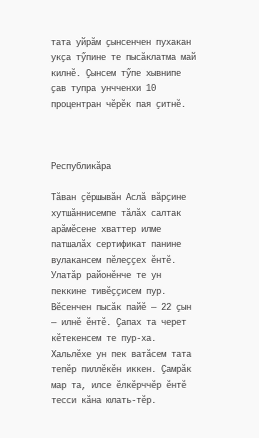тата уйрӑм ҫынсенчен пухакан укҫа тӳпине те пысӑклатма май килнӗ. Ҫынсем тӳпе хывнипе ҫав тупра унчченхи 10 процентран чӗрӗк пая ҫитнӗ.



Республикӑра

Тӑван ҫӗршывӑн Аслӑ вӑрҫине хутшӑннисемпе тӑлӑх салтак арӑмӗсене хваттер илме патшалӑх сертификат панине вулакансем пӗлеҫҫех ӗнтӗ. Улатӑр районӗнче те ун пеккине тивӗҫҫисем пур. Вӗсенчен пысӑк пайӗ — 22 ҫын — илнӗ ӗнтӗ. Ҫапах та черет кӗтекенсем те пур-ха. Хальлӗхе ун пек ватӑсем тата тепӗр пиллӗкӗн иккен. Ҫамрӑк мар та, илсе ӗлкӗрччӗр ӗнтӗ тесси кӑна юлать-тӗр.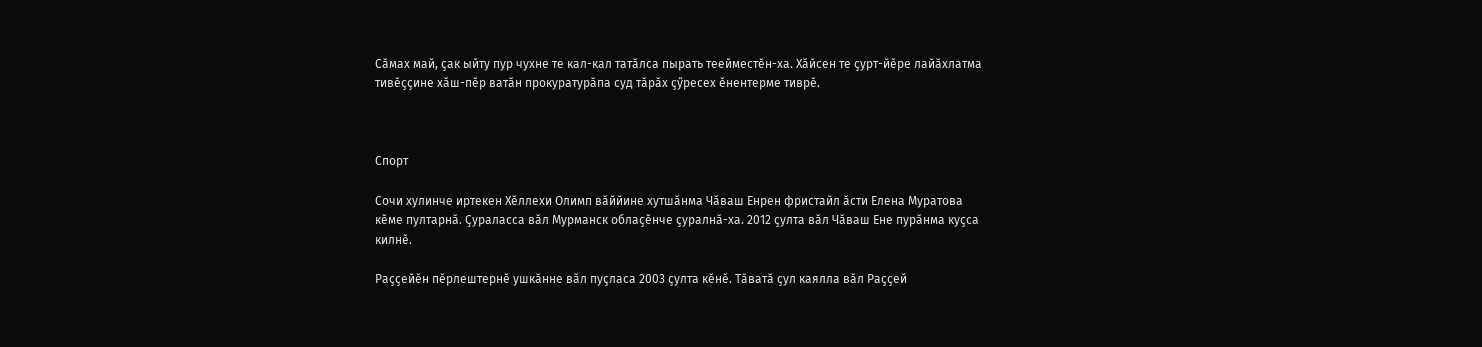Сӑмах май, ҫак ыйту пур чухне те кал-кал татӑлса пырать теейместӗн-ха. Хӑйсен те ҫурт-йӗре лайӑхлатма тивӗҫҫине хӑш-пӗр ватӑн прокуратурӑпа суд тӑрӑх ҫӳресех ӗнентерме тиврӗ.



Спорт

Сочи хулинче иртекен Хӗллехи Олимп вӑййине хутшӑнма Чӑваш Енрен фристайл ӑсти Елена Муратова кӗме пултарнӑ. Ҫураласса вӑл Мурманск облаҫӗнче ҫуралнӑ-ха. 2012 ҫулта вӑл Чӑваш Ене пурӑнма куҫса килнӗ.

Раҫҫейӗн пӗрлештернӗ ушкӑнне вӑл пуҫласа 2003 ҫулта кӗнӗ. Тӑватӑ ҫул каялла вӑл Раҫҫей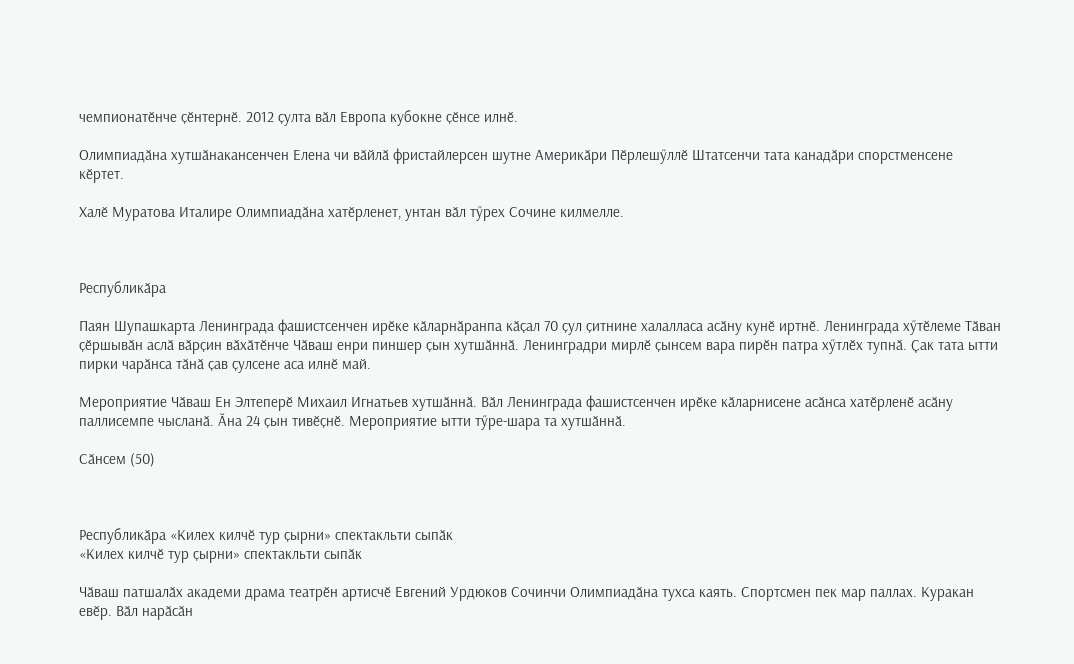чемпионатӗнче ҫӗнтернӗ. 2012 ҫулта вӑл Европа кубокне ҫӗнсе илнӗ.

Олимпиадӑна хутшӑнакансенчен Елена чи вӑйлӑ фристайлерсен шутне Америкӑри Пӗрлешӳллӗ Штатсенчи тата канадӑри спорстменсене кӗртет.

Халӗ Муратова Италире Олимпиадӑна хатӗрленет, унтан вӑл тӳрех Сочине килмелле.



Республикӑра

Паян Шупашкарта Ленинграда фашистсенчен ирӗке кӑларнӑранпа кӑҫал 70 ҫул ҫитнине халалласа асӑну кунӗ иртнӗ. Ленинграда хӳтӗлеме Тӑван ҫӗршывӑн аслӑ вӑрҫин вӑхӑтӗнче Чӑваш енри пиншер ҫын хутшӑннӑ. Ленинградри мирлӗ ҫынсем вара пирӗн патра хӳтлӗх тупнӑ. Ҫак тата ытти пирки чарӑнса тӑнӑ ҫав ҫулсене аса илнӗ май.

Мероприятие Чӑваш Ен Элтеперӗ Михаил Игнатьев хутшӑннӑ. Вӑл Ленинграда фашистсенчен ирӗке кӑларнисене асӑнса хатӗрленӗ асӑну паллисемпе чысланӑ. Ӑна 24 ҫын тивӗҫнӗ. Мероприятие ытти тӳре-шара та хутшӑннӑ.

Сӑнсем (50)



Республикӑра «Килех килчӗ тур ҫырни» спектакльти сыпӑк
«Килех килчӗ тур ҫырни» спектакльти сыпӑк

Чӑваш патшалӑх академи драма театрӗн артисчӗ Евгений Урдюков Сочинчи Олимпиадӑна тухса каять. Спортсмен пек мар паллах. Куракан евӗр. Вӑл нарӑсӑн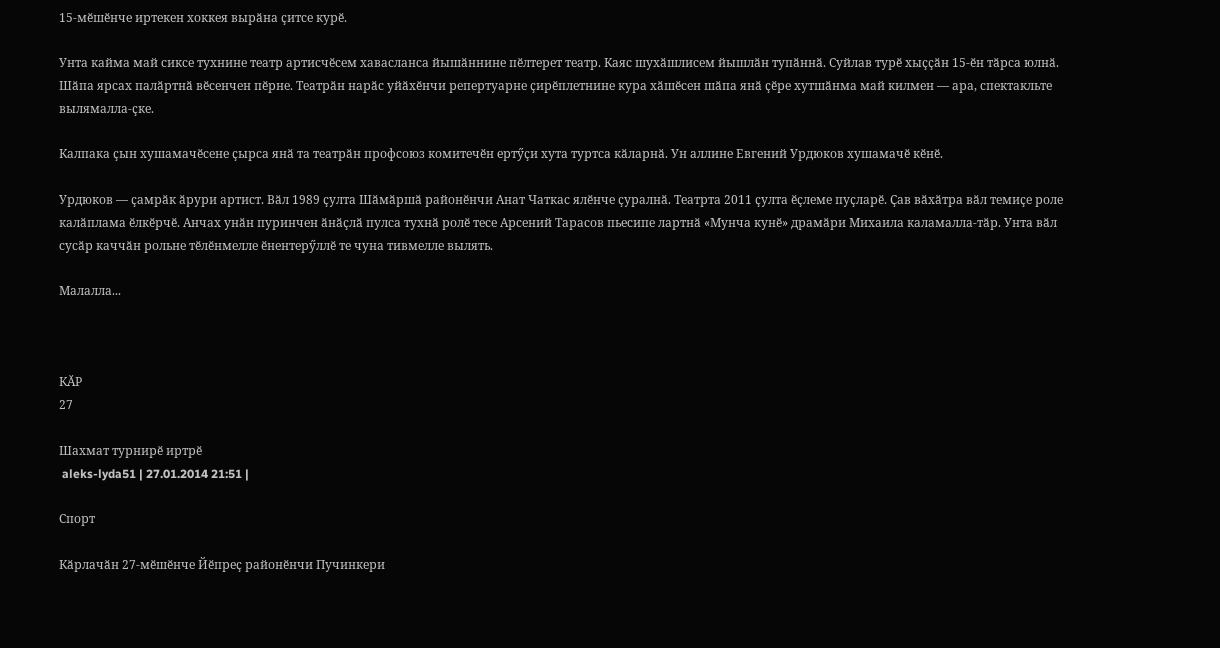15-мӗшӗнче иртекен хоккея вырӑна ҫитсе курӗ.

Унта кайма май сиксе тухнине театр артисчӗсем хавасланса йышӑннине пӗлтерет театр. Каяс шухӑшлисем йышлӑн тупӑннӑ. Суйлав турӗ хыҫҫӑн 15-ӗн тӑрса юлнӑ. Шӑпа ярсах палӑртнӑ вӗсенчен пӗрне. Театрӑн нарӑс уйӑхӗнчи репертуарне ҫирӗплетнине кура хӑшӗсен шӑпа янӑ ҫӗре хутшӑнма май килмен — ара, спектакльте вылямалла-ҫке.

Калпака ҫын хушамачӗсене ҫырса янӑ та театрӑн профсоюз комитечӗн ертӳҫи хута туртса кӑларнӑ. Ун аллине Евгений Урдюков хушамачӗ кӗнӗ.

Урдюков — ҫамрӑк ӑрури артист. Вӑл 1989 ҫулта Шӑмӑршӑ районӗнчи Анат Чаткас ялӗнче ҫуралнӑ. Театрта 2011 ҫулта ӗҫлеме пуҫларӗ. Ҫав вӑхӑтра вӑл темиҫе роле калӑплама ӗлкӗрчӗ. Анчах унӑн пуринчен ӑнӑҫлӑ пулса тухнӑ ролӗ тесе Арсений Тарасов пьесипе лартнӑ «Мунча кунӗ» драмӑри Михаила каламалла-тӑр. Унта вӑл сусӑр каччӑн рольне тӗлӗнмелле ӗнентерӳллӗ те чуна тивмелле вылять.

Малалла...



КӐР
27

Шахмат турнирӗ иртрӗ
 aleks-lyda51 | 27.01.2014 21:51 |

Спорт

Кӑрлачӑн 27-мӗшӗнче Йӗпреҫ районӗнчи Пучинкери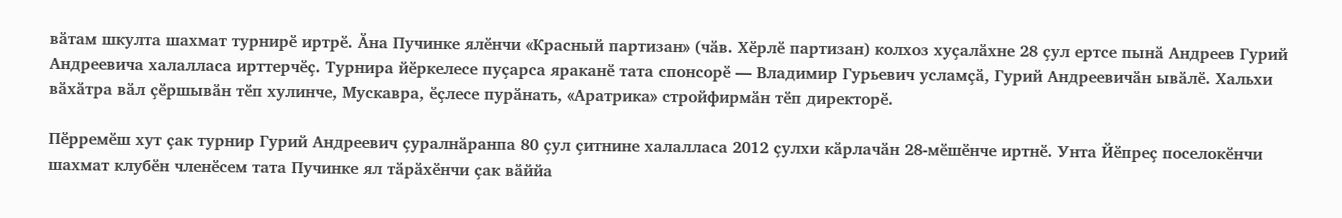вӑтам шкулта шахмат турнирӗ иртрӗ. Ӑна Пучинке ялӗнчи «Красный партизан» (чӑв. Хӗрлӗ партизан) колхоз хуҫалӑхне 28 ҫул ертсе пынӑ Андреев Гурий Андреевича халалласа ирттерчӗҫ. Турнира йӗркелесе пуҫарса яраканӗ тата спонсорӗ — Владимир Гурьевич усламҫӑ, Гурий Андреевичӑн ывӑлӗ. Хальхи вӑхӑтра вӑл ҫӗршывӑн тӗп хулинче, Мускавра, ӗҫлесе пурӑнать, «Аратрика» стройфирмӑн тӗп директорӗ.

Пӗрремӗш хут ҫак турнир Гурий Андреевич ҫуралнӑранпа 80 ҫул ҫитнине халалласа 2012 ҫулхи кӑрлачӑн 28-мӗшӗнче иртнӗ. Унта Йӗпреҫ поселокӗнчи шахмат клубӗн членӗсем тата Пучинке ял тӑрӑхӗнчи ҫак вӑййа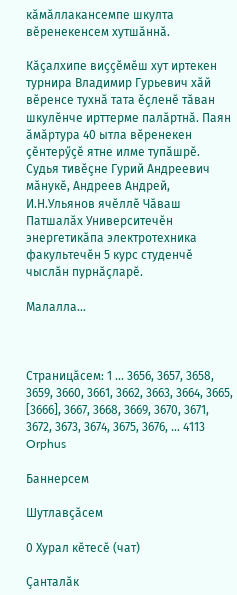кӑмӑллакансемпе шкулта вӗренекенсем хутшӑннӑ.

Кӑҫалхипе виҫҫӗмӗш хут иртекен турнира Владимир Гурьевич хӑй вӗренсе тухнӑ тата ӗҫленӗ тӑван шкулӗнче ирттерме палӑртнӑ. Паян ӑмӑртура 40 ытла вӗренекен ҫӗнтерӳҫӗ ятне илме тупӑшрӗ. Судья тивӗҫне Гурий Андреевич мӑнукӗ, Андреев Андрей, И.Н.Ульянов ячӗллӗ Чӑваш Патшалӑх Университечӗн энергетикӑпа электротехника факультечӗн 5 курс студенчӗ чыслӑн пурнӑҫларӗ.

Малалла...



Страницӑсем: 1 ... 3656, 3657, 3658, 3659, 3660, 3661, 3662, 3663, 3664, 3665, [3666], 3667, 3668, 3669, 3670, 3671, 3672, 3673, 3674, 3675, 3676, ... 4113
Orphus

Баннерсем

Шутлавҫӑсем

0 Хурал кӗтесӗ (чат)

Ҫанталӑк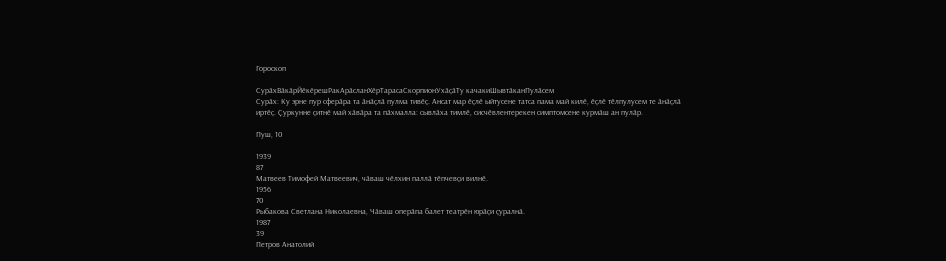Гороскоп

СурӑхВӑкӑрЙӗкӗрешРакАрӑсланХӗрТарасаСкорпионУхӑҫӑТу качакиШывтӑканПулӑсем
Сурӑх: Ку эрне пур сферӑра та ӑнӑҫлӑ пулма тивӗҫ. Ансат мар ӗҫлӗ ыйтусене татса пама май килӗ, ӗҫлӗ тӗлпулусем те ӑнӑҫлӑ иртӗҫ. Ҫуркунне ҫитнӗ май хӑвӑра та пӑхмалла: сывлӑха тимлӗ, сисчӗвлентерекен симптомсене курмӑш ан пулӑр.

Пуш, 10

1939
87
Матвеев Тимофей Матвеевич, чӑваш чӗлхин паллӑ тӗпчевҫи вилнӗ.
1956
70
Рыбакова Светлана Николаевна, Чӑваш оперӑпа балет театрӗн юрӑҫи ҫуралнӑ.
1987
39
Петров Анатолий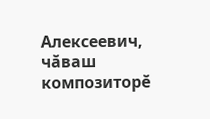Алексеевич, чӑваш композиторӗ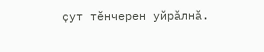ҫут тӗнчерен уйрӑлнӑ.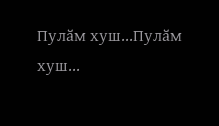Пулӑм хуш...Пулӑм хуш...